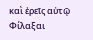καὶ ἐρεῖς αὐτῷ Φίλαξαι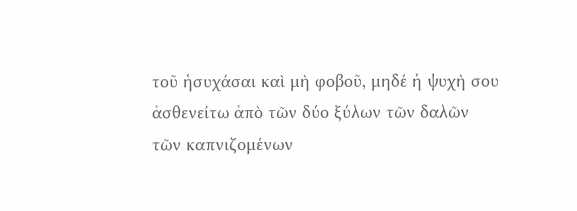τοῦ ἡσυχάσαι καὶ μὴ φοβοῦ, μηδέ ἡ ψυχὴ σου ἀσθενείτω ἀπὸ τῶν δύο ξύλων τῶν δαλῶν τῶν καπνιζομένων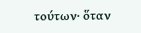τούτων· ὅταν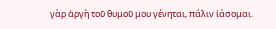γὰρ ἀργὴ τοῦ θυμοῦ μου γένηται, πάλιν ἰάσομαι.